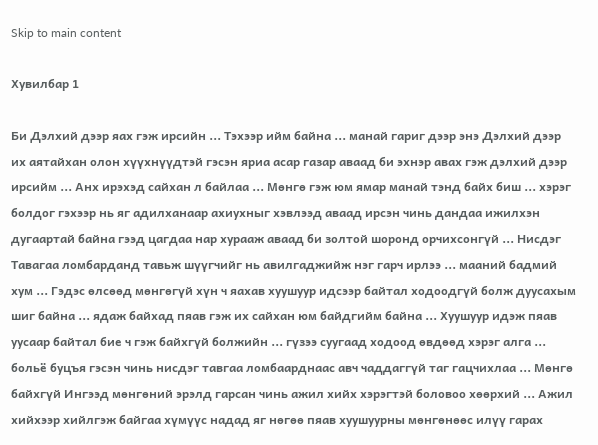Skip to main content

Хувилбар 1

Би Дэлхий дээр яах гэж ирсийн ... Тэхээр ийм байна ... манай гариг дээр энэ Дэлхий дээр их аятайхан олон хүүхнүүдтэй гэсэн яриа асар газар аваад би эхнэр авах гэж дэлхий дээр ирсийм ... Анх ирэхэд сайхан л байлаа ... Мөнгө гэж юм ямар манай тэнд байх биш ... хэрэг болдог гэхээр нь яг адилханаар ахиухныг хэвлээд аваад ирсэн чинь дандаа ижилхэн дугаартай байна гээд цагдаа нар хурааж аваад би золтой шоронд орчихсонгүй ... Нисдэг Тавагаа ломбарданд тавьж шүүгчийг нь авилгаджийж нэг гарч ирлээ ... мааний бадмий хум ... Гэдэс өлсөөд мөнгөгүй хүн ч яахав хуушуур идсээр байтал ходоодгүй болж дуусахым шиг байна ... ядаж байхад пяав гэж их сайхан юм байдгийм байна ... Хуушуур идэж пяав уусаар байтал бие ч гэж байхгүй болжийн ... гүзээ суугаад ходоод өвдөөд хэрэг алга ... больё буцъя гэсэн чинь нисдэг тавгаа ломбаарднаас авч чаддаггүй таг гацчихлаа ... Мөнгө байхгүй Ингээд мөнгөний эрэлд гарсан чинь ажил хийх хэрэгтэй боловоо хөөрхий ... Ажил хийхээр хийлгэж байгаа хүмүүс надад яг нөгөө пяав хуушуурны мөнгөнөөс илүү гарах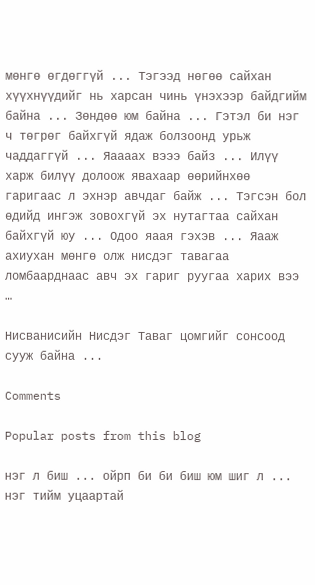мөнгө өгдөггүй ... Тэгээд нөгөө сайхан хүүхнүүдийг нь харсан чинь үнэхээр байдгийм байна ... Зөндөө юм байна ... Гэтэл би нэг ч төгрөг байхгүй ядаж болзоонд урьж чаддаггүй ... Яаааах вэээ байз ... Илүү харж билүү долоож явахаар өөрийнхөө гаригаас л эхнэр авчдаг байж ... Тэгсэн бол өдийд ингэж зовохгүй эх нутагтаа сайхан байхгүй юу ... Одоо яаая гэхэв ... Яааж ахиухан мөнгө олж нисдэг тавагаа ломбаарднаас авч эх гариг руугаа харих вээ …

Нисванисийн Нисдэг Таваг цомгийг сонсоод сууж байна ...

Comments

Popular posts from this blog

нэг л биш ... ойрп би би биш юм шиг л ... нэг тийм уцаартай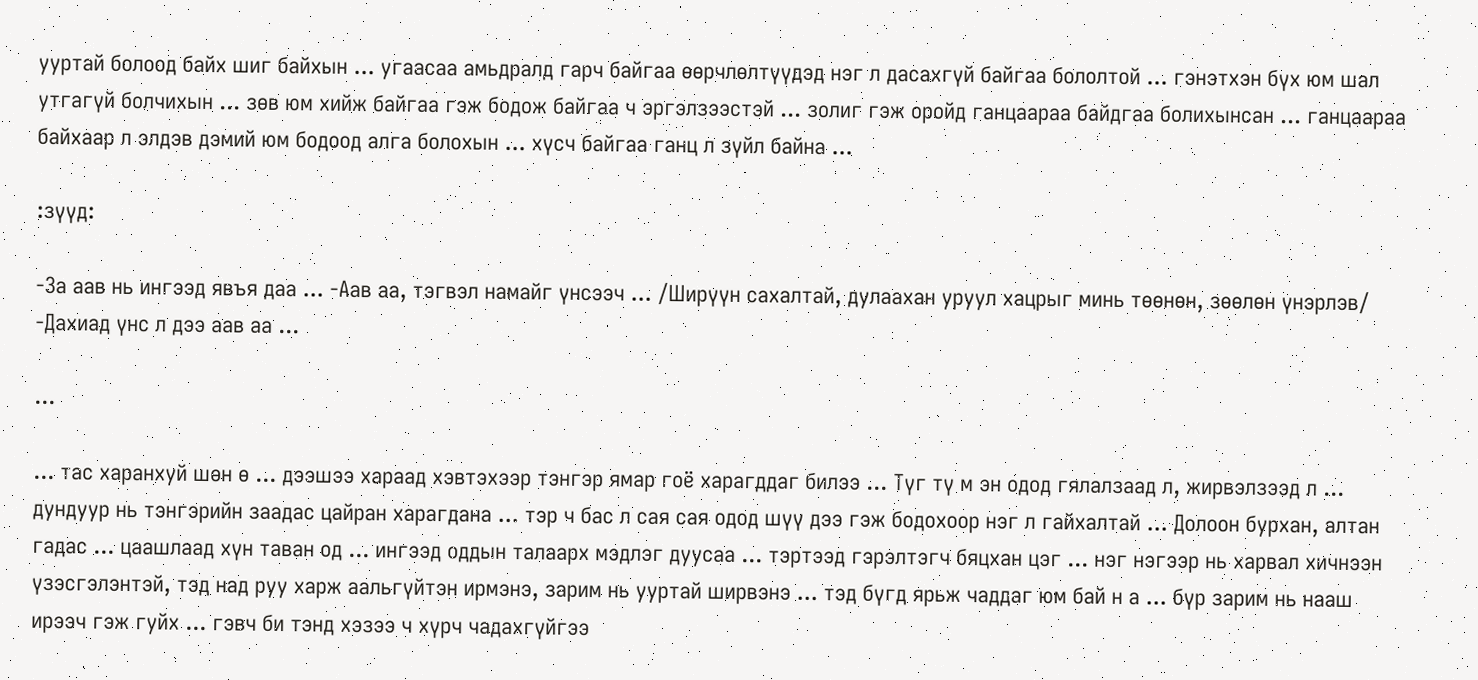ууртай болоод байх шиг байхын ... угаасаа амьдралд гарч байгаа өөрчлөлтүүдэд нэг л дасахгүй байгаа бололтой ... гэнэтхэн бүх юм шал утгагүй болчихын ... зөв юм хийж байгаа гэж бодож байгаа ч эргэлзээстэй ... золиг гэж оройд ганцаараа байдгаа болихынсан ... ганцаараа байхаар л элдэв дэмий юм бодоод алга болохын ... хүсч байгаа ганц л зүйл байна ...

:зүүд:

-За аав нь ингээд явъя даа ... -Аав аа, тэгвэл намайг үнсээч ... /Ширүүн сахалтай, дулаахан уруул хацрыг минь төөнөн, зөөлөн үнэрлэв/ -Дахиад үнс л дээ аав аа ...

...

... тас харанхуй шөн ө ... дээшээ хараад хэвтэхээр тэнгэр ямар гоё харагддаг билээ ... Түг тү м эн одод гялалзаад л, жирвэлзээд л ... дундуур нь тэнгэрийн заадас цайран харагдана ... тэр ч бас л сая сая одод шүү дээ гэж бодохоор нэг л гайхалтай ... Долоон бурхан, алтан гадас ... цаашлаад хүн таван од ... ингээд оддын талаарх мэдлэг дуусаа ... тэртээд гэрэлтэгч бяцхан цэг ... нэг нэгээр нь харвал хичнээн үзэсгэлэнтэй, тэд над руу харж аальгүйтэн ирмэнэ, зарим нь ууртай ширвэнэ ... тэд бүгд ярьж чаддаг юм бай н а ... бүр зарим нь нааш ирээч гэж гуйх ... гэвч би тэнд хэзээ ч хүрч чадахгүйгээ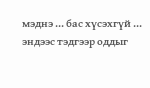мэднэ ... бас хүсэхгүй ... эндээс тэдгээр оддыг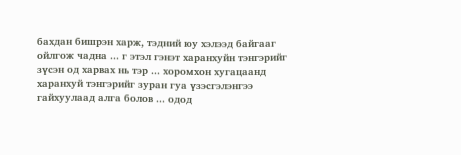бахдан бишрэн харж, тэдний юу хэлээд байгааг ойлгож чадна ... г этэл гэнэт харанхуйн тэнгэрийг зүсэн од харвах нь тэр ... хоромхон хугацаанд харанхуй тэнгэрийг зуран гуа үзэсгэлэнгээ гайхуулаад алга болов ... одод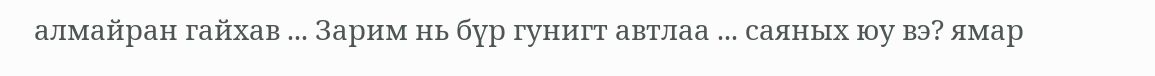алмайран гайхав ... Зарим нь бүр гунигт автлаа ... саяных юу вэ? ямар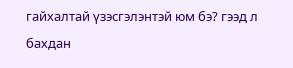гайхалтай үзэсгэлэнтэй юм бэ? гээд л бахдан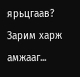ярьцгаав? Зарим харж амжааг...